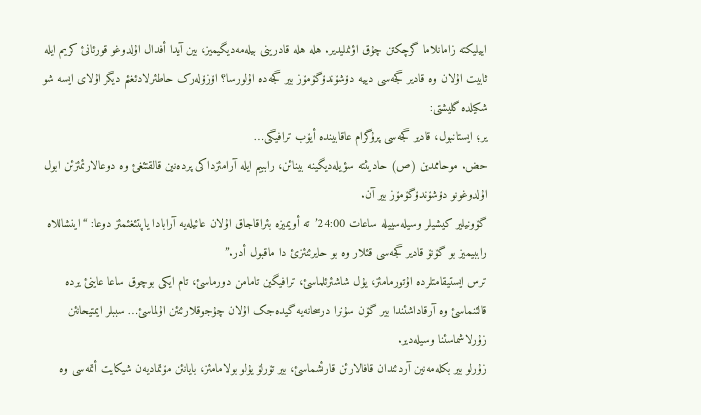اییلیکتە زامانلاما گرچکتن چۇق اؤنملیدیر. هلە هلە قادرینی بیلەمەدیگیمیز، بین آیدا أفدال اۇلدوغو قورئانئ کریم ایلە ثابیت اۇلان وە قادیر گجەسی دییە دۆشۆندۆگۆمۆز بیر گجەدە اۇلورسا؟ اۆزۆلەرک حاطئرلادئغئم دیگر اۇلای ایسە شو شکیلدە گلیشتی:
یر؛ ایستانبول، قادیر گجەسی پرۇگرام عاقابیندە أیۆب ترافیگی…
حض. موحاممدین (ص) حادیثتە سؤیلەدیگینە بینائن، راببیم ایلە آرامئزداکی پردەنین قالقتئغئ وە دوعالارئمئزئن ابول اۇلدوغونو دۆشۆندۆگۆمۆز بیر آن.
گۆونیلیر کیشیلر وسیلەسییلە ساعات 24:00’تە أویمیزە بئراقاجاق اۇلان عائیلەیە آرابادا یاپتئغئمئز دوعا: “اینشاللاە راببیمیز بو گۆنۆ قادیر گجەسی قئلار وە بو حایرئنئزئ دا ماقبول أدر.”
ترس ایستیقامتلردە اۇتورمامئز، یۇل شاشئرئلماسئ، ترافیگین تامامن دورماسئ، تام ایکی بوچوق ساعا عاینئ یردە قالئنماسئ وە آرقاداشئندا بیر گۆن سۇنرا درسحانەیە گیدەجک اۇلان چۇجوقلارئنئن اۇلماسئ… سببلر ایمتیحانئن زۇرلاشماسئنا وسیلەدیر.
زۇرلو بیر بکلەمەنین آردئندان قافالارئن قارئشماسئ، بیر تۆرلۆ یۇلو بولامامئز، بایانئن مۆتمادیەن شیکایت أتمەسی وە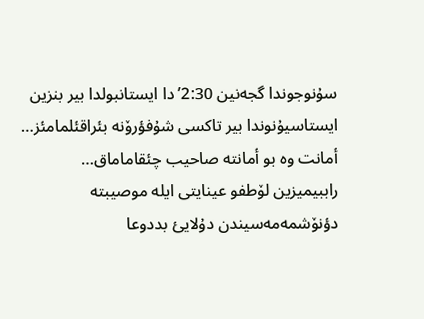سۇنوجوندا گجەنین 2:30’دا ایستانبولدا بیر بنزین ایستاسیۇنوندا بیر تاکسی شۇفؤرۆنە بئراقئلمامئز…
أمانت وە بو أمانتە صاحیب چئقاماماق…
راببیمیزین لۆطفو عینایتی ایلە موصیبتە دؤنۆشمەمەسیندن دۇلایئ بددوعا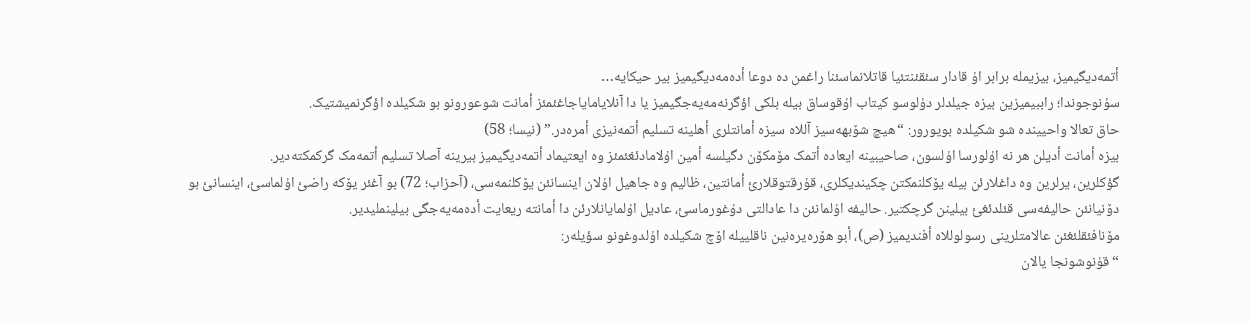أتمەدیگیمیز، بیزیملە برابر اۇ قادار سئقئنتئیا قاتلانماسئنا راغمن دە دوعا أدەمەدیگیمیز بیر حیکایە…
سۇنوجوندا؛ راببیمیزین بیزە جیلدلر دۇلوسو کیتاب اۇقوساق بیلە بلکی اؤگرنەمەیەجگیمیز یا دا آنلایامایاجاغئمئز أمانت شوعورونو بو شکیلدە اؤگرنمیشتیک.
حاق تعالا واحییندە شو شکیلدە بویورور: “هیچ شۆبهەسیز آللاە سیزە أمانتلری أهلینە تسلیم أتمەنیزی أمرەدر.” (نیسا؛ 58)
بیزە أمانت أدیلن هر نە اۇلورسا اۇلسون، صاحیبینە ایعادە أتمک مۆمکۆن دگیلسە أمین اۇلامادئغئمئز وە ایعتیماد أتمەدیگیمیز بیرینە آصلا تسلیم أتمەمک گرکمکتەدیر.
گؤکلرین، یرلرین وە داغلارئن بیلە یۆکلنمکتن چکیندیکلری، قۇرقتوقلارئ أمانتین، ظالیم وە جاهیل اۇلان اینسانئن یۆکلنمەسی، (آحزاب؛ 72) بو آغئر یۆکە راضئ اۇلماسئ، اینسانئ بو دۆنیانئن حالیفەسی قئلدئغئ بیلینن گرچکتیر. حالیفە اۇلمانئن دا عادالتی دۇغورماسئ، عادیل اۇلمایانلارئن دا أمانتە ریعایت أدەمەیەجگی بیلینملیدیر.
مۆنافئقلئغئن عالامتلرینی رسولوللاە أفندیمیز (ص)، أبو هۆرەیرەنین ناقلییلە اۆچ شکیلدە اۇلدوغونو سؤیلەر:
“قۇنوشونجا یالان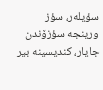سؤیلەر، سؤز ورینجە سؤزۆندن جایار، کندیسینە بیر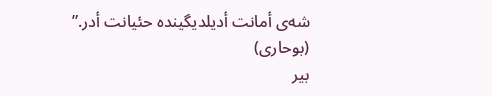شەی أمانت أدیلدیگیندە حئیانت أدر.” (بوحاری)
بیر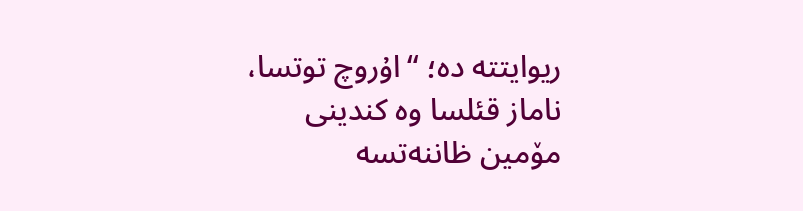ریوایتتە دە؛ “اۇروچ توتسا، ناماز قئلسا وە کندینی مۆمین ظاننەتسە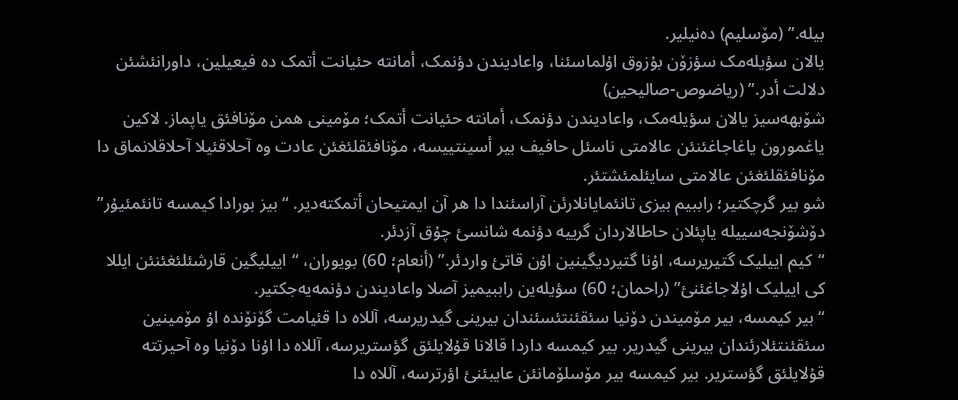بیلە.” (مۆسلیم) دەنیلیر.
یالان سؤیلەمک سؤزۆن بۇزوق اۇلماسئنا، واعادیندن دؤنمک، أمانتە حئیانت أتمک دە فیعیلین، داورانئشئن دلالت أدر.” (ریاضوص-صالیحین)
شۆبهەسیز یالان سؤیلەمک، واعادیندن دؤنمک، أمانتە حئیانت أتمک؛ مۆمینی همن مۆنافئق یاپماز. لاکین یاغمورون یاغاجاغئنئن عالامتی ناسئل حافیف بیر أسینتییسە، مۆنافئقلئغئن عادت وە آحلاقئیلا آحلاقلانماق دا مۆنافئقلئغئن عالامتی سایئلمئشتئر.
شو بیر گرچکتیر؛ راببیم بیزی تانئمایانلارئن آراسئندا دا هر آن ایمتیحان أتمکتەدیر. “بیز بورادا کیمسە تانئمئیۇر” دۆشۆنجەسییلە یاپئلان حاطالاردان گرییە دؤنمە شانسئ چۇق آزدئر.
“کیم اییلیک گتیریرسە، اۇنا گتیردیگینین اۇن قاتئ واردئر.” (أنعام؛ 60) بویوران، “اییلیگین قارشئلئغئنئن ایللا کی اییلیک اۇلاجاغئنئ” (راحمان؛ 60) سؤیلەین راببیمیز آصلا واعادیندن دؤنمەیەجکتیر.
“بیر کیمسە، بیر مۆمیندن دۆنیا سئقئنتئسئندان بیرینی گیدریرسە، آللاە دا قئیامت گۆنۆندە اۇ مۆمینین سئقئنتئلارئندان بیرینی گیدریر. بیر کیمسە داردا قالانا قۇلایلئق گؤستریرسە، آللاە دا اۇنا دۆنیا وە آحیرتتە قۇلایلئق گؤستریر. بیر کیمسە بیر مۆسلۆمانئن عایبئنئ اؤرترسە، آللاە دا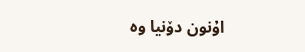اۇنون دۆنیا وە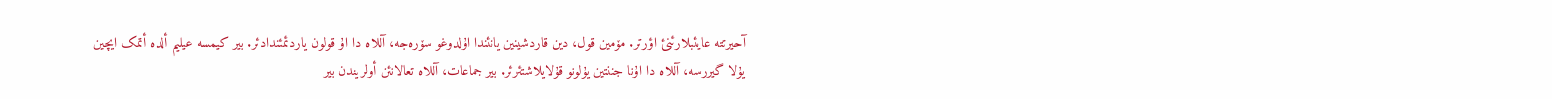آحیرتتە عایئبلارئنئ اؤرتر. مۆمین قول، دین قاردشینین یانئندا اۇلدوغو سۆرەجە، آللاە دا اۇ قولون یاردئمئندادئر. بیر کیمسە عیلیم ألدە أتمک ایچین یۇلا گیررسە، آللاە دا اۇنا جننتین یۇلونو قۇلایلاشتئرئر. بیر جماعات، آللاە تعالانئن أولریندن بیر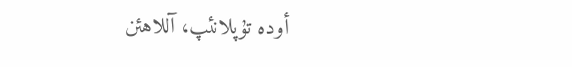أودە تۇپلانئپ، آللاهئن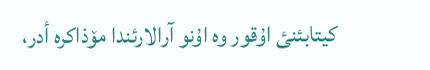کیتابئنئ اۇقور وە اۇنو آرالارئندا مۆذاکرە أدر،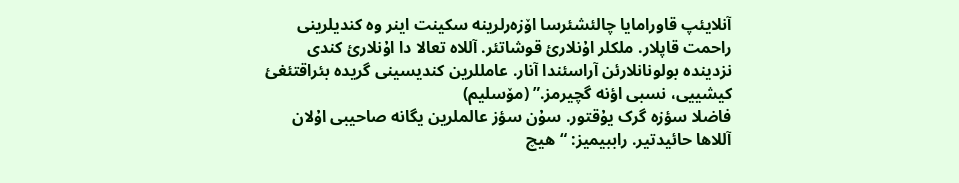آنلایئپ قاورامایا چالئشئرسا اۆزەرلرینە سکینت اینر وە کندیلرینی راحمت قاپلار. ملکلر اۇنلارئ قوشاتئر. آللاە تعالا دا اۇنلارئ کندی نزدیندە بولونانلارئن آراسئندا آنار. عامللرین کندیسینی گریدە بئراقتئغئ کیشییی، نسبی اؤنە گچیرمز.” (مۆسلیم)
فاضلا سؤزە گرک یۇقتور. سۇن سؤز عالملرین یگانە صاحیبی اۇلان آللاها حائیدتیر. راببیمیز: “هیچ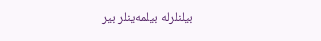بیلنلرلە بیلمەینلر بیر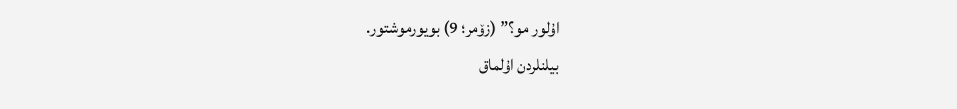اۇلور مو؟” (زۆمر؛ 9) بویورموشتور.
بیلنلردن اۇلماق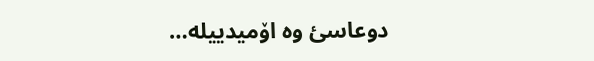دوعاسئ وە اۆمیدییلە…